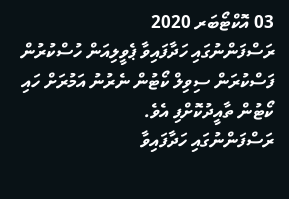03 އޮކްޓޯބަރ 2020
ރަސްފަންނުގައި ހަދާފައިވާ ޕެވީލިއަން ހުސްކުރުން ފަސްކުރަން ސިވިލް ކޯޓުން ނެރުނު އަމުރަށް ހައި ކޯޓުން ތާއީދުކޮށްފި އެވެ.
ރަސްފަންނުގައި ހަދާފައިވާ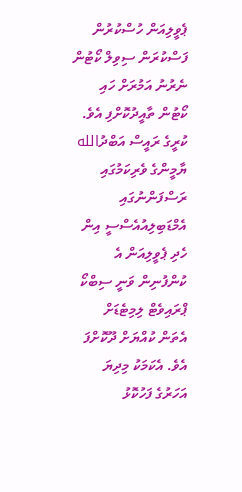ޕެވީލިއަން ހުސްކުރުން ފަސްކުރަން ސިވިލް ކޯޓުން ނެރުނު އަމުރަށް ހައި ކޯޓުން ތާއީދުކޮށްފި އެވެ.
ކުރީގެ ރައީސް އަބްދުالله ޔާމީންގެ ވެރިކަމުގައި ރަސްފަންނުގައި އެމްޑަބިލިއުއެސްސީ އިން ހެދި ޕެވީލިއަން އެ ކުންފުނިން ވަނީ ސިބްކޯ ޕްރައިވެޓް ލިމިޓެޑަށް އެތަން ކުއްޔަށް ދޫކޮށްފަ އެވެ. އެކަމަކު މިދިޔަ އަހަރުގެ ފަހުކޮޅު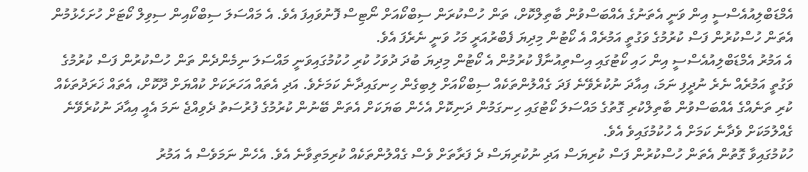އެމްޑަބްލިއުއެސްސީ އިން ވަނީ އެތަނުގެ އެއްބަސްވުން ބާތިލްކޮށް، ތަން ހުސްކުރަން ސިބްކޯއަށް ނޯޓިސް ފޮނުވައިފަ އެވެ. އެ މައްސަލަ ސިބްކޯއިން ސިވިލް ކޯޓަށް ހުށަހެޅުމުން އެތަން ހުސްކުރުން ފަސް ކުރުމުގެ ވަގުތީ އަމުރެއް އެ ކޯޓުން މިދިޔަ ފެބްރުއަރީ މަހު ވަނީ ނެރެފަ އެވެ.
އެ އަމުރު އެމްޑަބްލިއުއެސްސީ އިން ހައި ކޯޓުގައި އިސްތިއުނާފް ކުރުމުން އެ ކޯޓުން މިދިޔަ ބުދަ ދުވަހު ކުރި ހުކުމުގައިވަނީ މައްސަލަ ނިމެންދެން ތަން ހުސްކުރުން ފަސް ކުރުމުގެ ވަގުތީ އަމުރެއް ނެރެ ނުދީފި ނަމަ، އިއާދަ ނުކުރެވޭނެ ފަދަ ގެއްލުންތަކެއް ސިބްކޯއަށް ލިބިގެން ހިނގައިދާނެ ކަމަށެވެ. އަދި އެތައް އަހަރަކަށް ކުއްޔަށް ދޫކޮށް، އެތައް ޚަރަދުތަކެއް ކުރި ތަނެއްގެ އެއްބަސްވުން ބާތިލްކުރި ގޮތުގެ މައްސަލަ ކޯޓުގައި ހިނގަމުން ދަނިކޮށް އެހެން ބަޔަކަށް އެތަން ބޭނުން ކުރުމުގެ ފުރުސަތު ދެވިއްޖެ ނަމަ އެއީ އިއާދަ ނުކުރެވޭނެ ގެއްލުމަކަށް ވެދާނެ ކަމަށް އެ ހުކުމުގައިވެ އެވެ.
ހުކުމުގައިވާ ގޮތުން އެތަން ހުސްކުރުން ފަސް ކުރިޔަސް އަދި ނުކުރިޔަސް ދެ ފަރާތަށް ވެސް ގެއްލުންތަކެއް ކުރިމަތިވާނެ އެވެ. އެހެން ނަމަވެސް އެ އަމުރު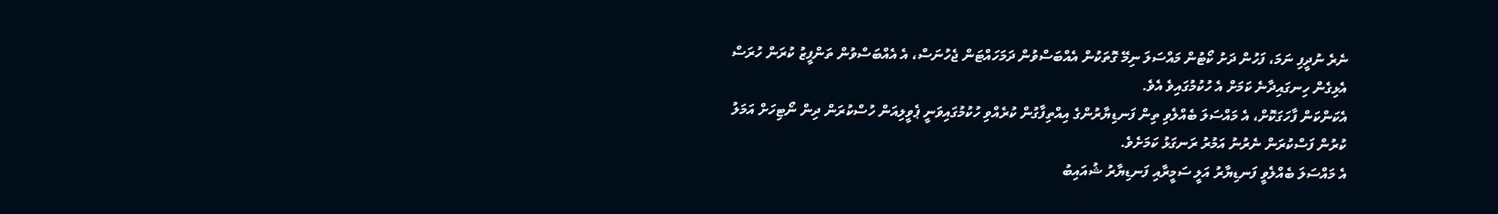ނެރެ ނުދީފި ނަމަ، ފަހުން ދަށު ކޯޓުން މައްސަލަ ނިމޭ ގޮތަކުން އެއްބަސްވުން ދަމަހައްޓަން ޖެހުނަސް، އެ އެއްބަސްވުން ތަންފީޒު ކުރަން ހުރަސް އެޅިގެން ހިނގައިދާނެ ކަމަށް އެ ހުކުމުގައިވެ އެވެ.
އެކަންކަން ފާހަގަކޮށް، އެ މައްސަލަ ބެއްލެވި ތިން ފަނޑިޔާރުންގެ އިއްތިފާގުން ކުރެއްވި ހުކުމުގައިވަނީ ޕެވީލިއަން ހުސްކުރަން ދިން ނޯޓިހަށް އަމަލު ކުރުން ފަސްކުރަން ނެރުނު އަމުރު ރަނގަޅު ކަމަށެވެ.
އެ މައްސަލަ ބެއްލެވީ ފަނޑިޔާރު އަލީ ސަމީރާއި ފަނޑިޔާރު ޝުއައިބު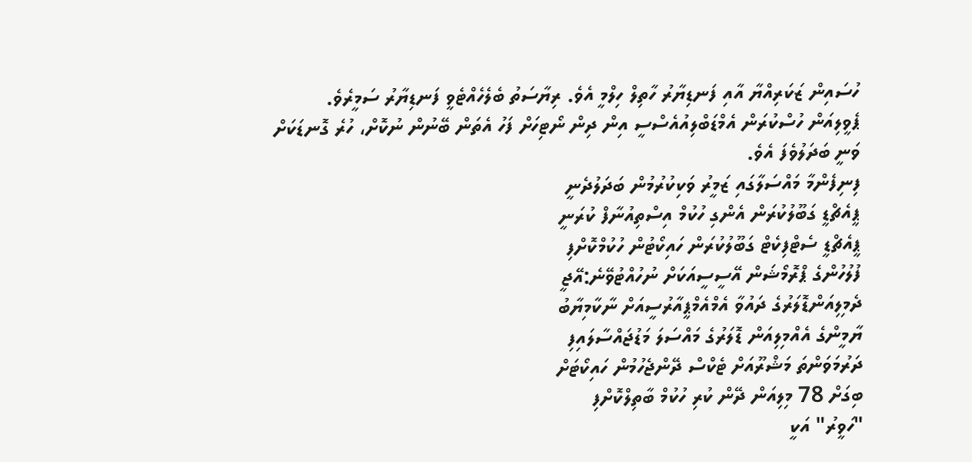ހުސައިން ޒަކަރިއްޔާ އާއި ފަނޑިޔާރު ހާތިލް ހިލްމީ އެވެ. ރިޔާސަތު ބެލެހެއްޓެވީ ފަނޑިޔާރު ސަމީރެވެ.
ޕެވީލިއަން ހުސްކުރަން އެމްޑަބްލިއުއެސްސީ އިން ދިން ނޯޓިހަށް ފަހު އެތަން ބޭނުން ނުކޮށް، ހުރެ ގޮނޑަކަށް ވަނީ ބަދަލުވެފަ އެވެ.
ފިނިފެންމާ މައްސަލާގައި ޒަމީރު ވަކިކުރުމުން ބަދަލުދެނީ
ޕީއެޗްޑީ ގަބޫލުކުރަން އެންގި ހުކުމް އިސްތިއުނާފް ކުރަނީ
ޕީއެޗްޑީ ސެޓްފިކެޓް ގަބޫލުކުރަން ހައިކޯޓުން ހުކުމްކޮށްފި
ފުލުހުންގެ ޕްރޮމޯޝަން އޭސީސީއަކަށް ނުހުއްޓުވޭނެ:އޭޖީ
ދެމިލިއަންޑޮލަރުގެ ދައުވާ އެމްއެމްޕީއާރުސީއަށް ނާކާމިޔާބު
ޔާމީންގެ އެއްމިލިއަން ޑޮލަރުގެ މައްސަލަ މަޑުޖައްސާލައިފި
ދަރުމަވަންތަ މަޝްރޫއަށް ޓެކްސް ދޭންޖެހުމުން ހައިކޯޓަށް
ބިގަށް 78 މިލިއަން ދޭން ކުރި ހުކުމް ބާތިލްކޮށްފި
"ހަވީރު" އަކީ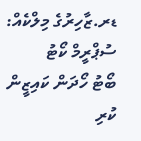ޑރ.ޒާހިރުގެ މިލްކެއް: ސުޕްރީމް ކޯޓު
ބޯޓު ހޯދަން ކައިޒީން ކުރި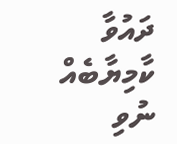ދައުވާ ކާމިޔާބެއް ނުވި